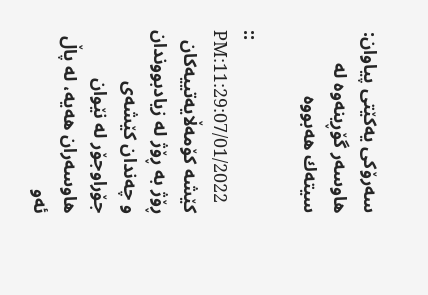سه‌رۆكى یه‌كێتى پیاوان: هاوسەر گۆڕینەوە له‌ سیته‌ك هه‌بووه‌

:: PM:11:29:07/01/2022
كێشه‌ كۆمه‌ڵایه‌تییه‌كان ڕۆژ به‌ ڕۆژ له‌ زیادبووندان و چه‌ندان كێشه‌ى جۆراوجۆر له‌ نێوان هاوسه‌ران هه‌یه‌، له‌ پاڵ ئه‌و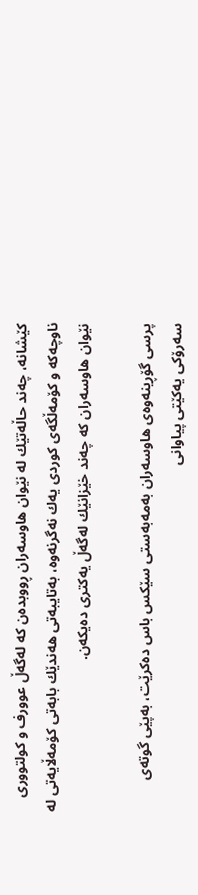كێشانه‌، چه‌ند حاڵه‌تێك له‌ نێوان هاوسه‌ران ڕووبده‌ن كه‌ له‌گه‌ڵ عوورف و كولتوورى ناوچه‌كه‌ و كۆمه‌ڵگه‌ى كوردى یه‌ك نه‌گرنه‌وه‌، به‌تایبه‌تى هه‌ندێك بابه‌تى كۆمه‌ڵایه‌تى له‌ نێوان هاوسه‌ران كه‌ چه‌ند خێزانێك له‌گه‌ڵ یه‌كترى ده‌یكه‌ن.

پرسى گۆڕینه‌وه‌ى هاوسه‌ران به‌مه‌به‌ستى سێكس باس ده‌كرێت، به‌پێى گوته‌ى سه‌رۆكى یه‌كێتى پیاوانى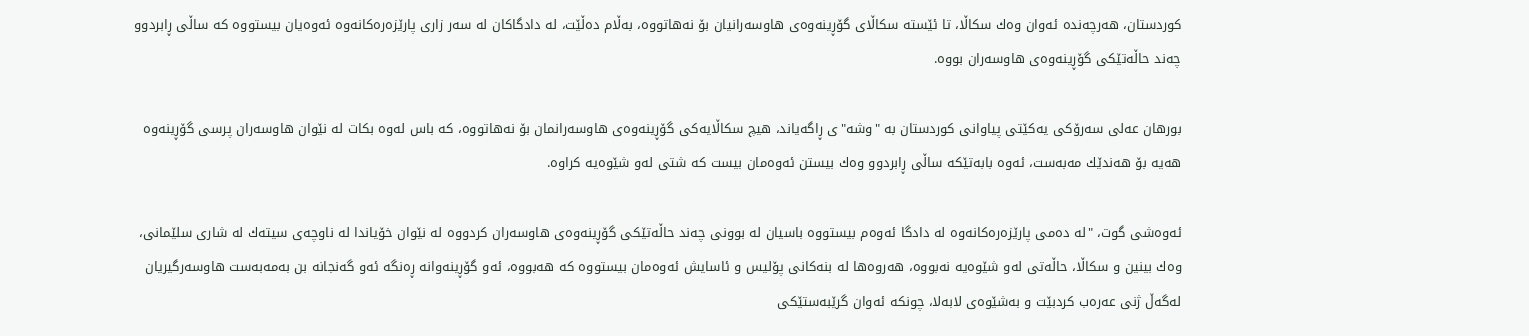كوردستان، هه‌رچه‌نده‌ ئه‌وان وه‌ك سكاڵا، تا ئێسته‌ سكاڵاى گۆڕینه‌وه‌ى هاوسه‌رانیان بۆ نه‌هاتووه‌، به‌ڵام ده‌ڵێت، له‌ دادگاكان له‌ سه‌ر زارى پارێزه‌ره‌كانه‌وه‌ ئه‌وه‌یان بیستووه‌ كه‌ ساڵى ڕابردوو چه‌ند حاڵه‌تێكى گۆڕینه‌وه‌ى هاوسه‌ران بووه‌.

بورهان عه‌لى سه‌رۆكى یه‌كێتى پیاوانى كوردستان به‌ "وشه‌"ى ڕاگه‌یاند، هیچ سكاڵایه‌كى گۆڕینه‌وه‌ى هاوسه‌رانمان بۆ نه‌هاتووه‌، كه‌ باس له‌وه‌ بكات له‌ نێوان هاوسه‌ران پرسى گۆڕینه‌وه‌ هه‌یه‌ بۆ هه‌ندێك مه‌به‌ست، ئه‌وه‌ بابه‌تێكه‌ ساڵى ڕابردوو وه‌ك بیستن ئه‌وه‌مان بیست كه‌ شتى له‌و شێوه‌یه‌ كراوه‌.

ئه‌وه‌شى گوت، "له‌ ده‌مى پارێزه‌ره‌كانه‌وه‌ له‌ دادگا ئه‌وه‌م بیستووه‌ باسیان له‌ بوونى چه‌ند حاڵه‌تێكى گۆڕینه‌وه‌ى هاوسه‌ران كردووه‌ له‌ نێوان خۆیاندا له‌ ناوچه‌ى سیته‌ك له‌ شارى سلێمانى، وه‌ك بینین و سكاڵا، حاڵه‌تى له‌و شێوه‌یه‌ نه‌بووه‌، هه‌روه‌ها له‌ بنه‌كانى پۆلیس و ئاسایش ئه‌وه‌مان بیستووه‌ كه‌ هه‌بووه‌، ئه‌و گۆڕینه‌وانه‌ ڕه‌نگه‌ ئه‌و گه‌نجانه‌ بن به‌مه‌به‌ست هاوسه‌رگیریان له‌گه‌ڵ ژنى عه‌ره‌ب كردبێت و به‌شێوه‌ى لابه‌لا، چونكه‌ ئه‌وان گرێبه‌ستێكى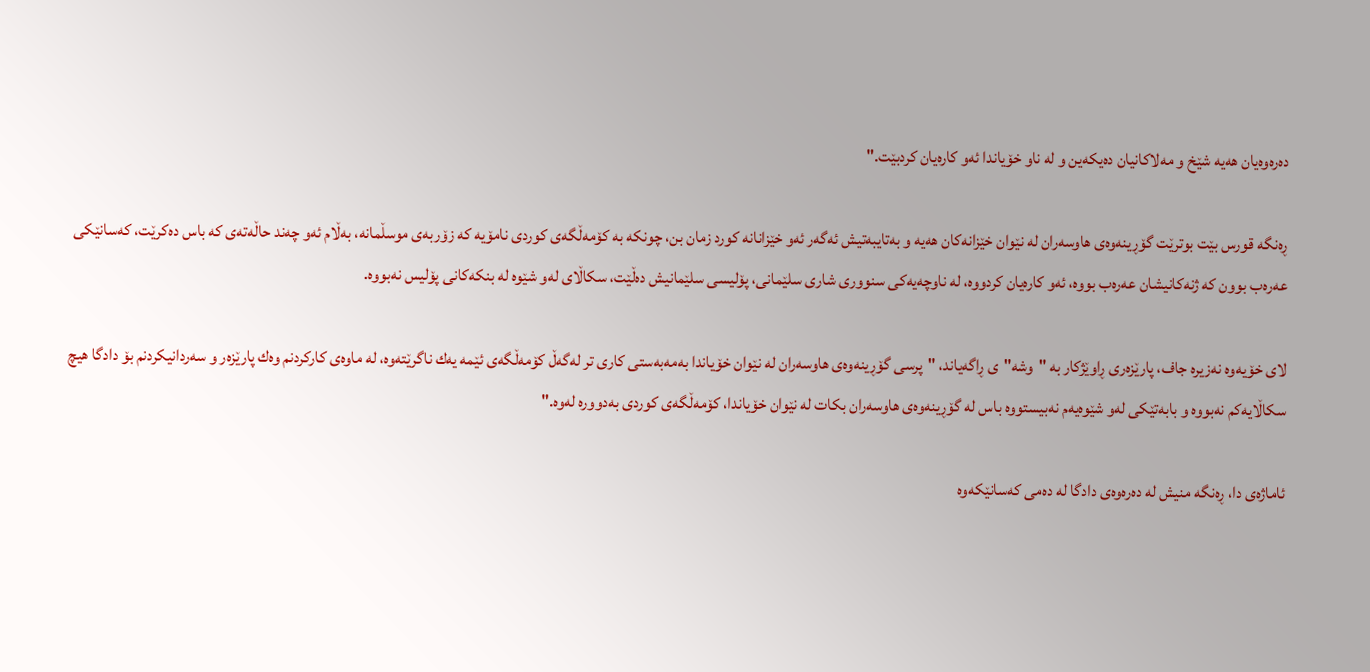ده‌ره‌وه‌یان هه‌یه‌ شێخ و مه‌لاكانیان ده‌یكه‌ین و له‌ ناو خۆیاندا ئه‌و كاره‌یان كردبێت."

ڕه‌نگه‌ قورس بێت بوترێت گۆڕینه‌وه‌ى هاوسه‌ران له‌ نێوان خێزانه‌كان هه‌یه‌ و به‌تایبه‌تیش ئه‌گه‌ر ئه‌و خێزانانه‌ كورد زمان بن، چونكه‌ به‌ كۆمه‌ڵگه‌ى كوردى نامۆیه‌ كه‌ زۆربه‌ى موسڵمانه‌، به‌ڵام ئه‌و چه‌ند حاڵه‌ته‌ى كه‌ باس ده‌كرێت، كه‌سانێكى عه‌ره‌ب بوون كه‌ ژنه‌كانیشان عه‌ره‌ب بووه‌، ئه‌و كاره‌یان كردووه‌، له‌ ناوچه‌یه‌كى سنوورى شارى سلێمانى، پۆلیسى سلێمانیش ده‌ڵێت، سكاڵاى له‌و شێوه‌ له‌ بنكه‌كانى پۆلیس نه‌بووه‌.

لاى خۆیه‌وه‌ نه‌زیره‌ جاف، پارێزه‌رى ڕاوێژكار به‌ "وشه‌"ى ڕاگه‌یاند، "پرسى گۆڕینه‌وه‌ى هاوسه‌ران له‌ نێوان خۆیاندا به‌مه‌به‌ستى كارى تر له‌گه‌ڵ كۆمه‌ڵگه‌ى ئێمه‌ یه‌ك ناگرێته‌وه‌، له‌ ماوه‌ى كاركردنم وه‌ك پارێزه‌ر و سه‌ردانیكردنم بۆ دادگا هیچ سكاڵایه‌كم نه‌بووه‌ و بابه‌تێكى له‌و شێوه‌یه‌م نه‌بیستووه‌ باس له‌ گۆڕینه‌وه‌ى هاوسه‌ران بكات له‌ نێوان خۆیاندا، كۆمه‌ڵگه‌ى كوردى به‌دووره‌ له‌وه‌."

ئاماژه‌ى دا، ڕه‌نگه‌ منیش له‌ ده‌ره‌وه‌ى دادگا له‌ ده‌مى كه‌سانێكه‌وه‌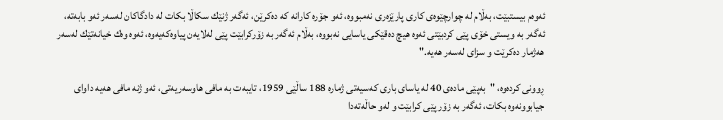ئه‌وه‌م بیستبێت، به‌ڵام له‌ چوارچێوه‌ى كارى پارێزه‌رى نه‌مبووه‌، ئه‌و جۆره‌ كارانه‌ كه‌ ده‌كرێن، ئه‌گه‌ر ژنێك سكاڵا بكات له‌ دادگاكان له‌سه‌ر ئه‌و بابه‌ته‌، ئه‌گه‌ر به‌ ویستى خۆى پێى كردبێتى ئه‌وه‌ هیچ ده‌قێكى یاسایی نه‌بووه‌، به‌ڵام ئه‌گه‌ر به‌ زۆركرابێت پێى له‌لایه‌ن پیاوه‌كه‌یه‌وه‌، ئه‌وه‌ وه‌ك خیانه‌تێك له‌سه‌ر هه‌ژمار ده‌كرێت و سزاى له‌سه‌ر هه‌یه‌."

ڕوونى كرده‌وه‌، "به‌پێی ماده‌ی 40 له‌ یاسای باری كه‌سیه‌تی ژماره‌ 188 ساڵێی 1959، تایبه‌ت به‌ مافی هاوسه‌ریه‌تی، ئه‌و ژنه‌ مافی هه‌یه‌ داوای جیابوونه‌وه‌ بكات، ئه‌گه‌ر به‌ زۆر پێی كرابێت و له‌و حاڵه‌ته‌دا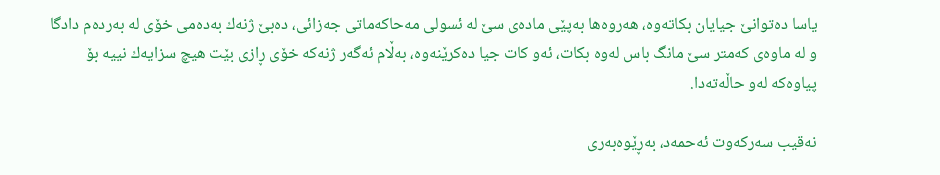یاسا ده‌توانێ جیایان بكاته‌وه‌، هه‌روه‌ها به‌پێی ماده‌ی سێ له‌ ئسولی مه‌حاكه‌ماتی جه‌زائی، ده‌بێ ژنه‌ك به‌ده‌می خۆی له‌ به‌رده‌م دادگا و له‌ ماوه‌ی كه‌متر سێ مانگ باس له‌وه‌ بكات، ئه‌و كات جیا ده‌كرێنه‌وه‌، به‌ڵام ئه‌گه‌ر ژنه‌كه‌ خۆی ڕازی بێت هیچ سزایه‌ك نییه‌ بۆ پیاوه‌كه‌ له‌و حاڵه‌ته‌دا.

نه‌قیب سه‌ركه‌وت ئه‌حمه‌د، به‌ڕێوه‌به‌رى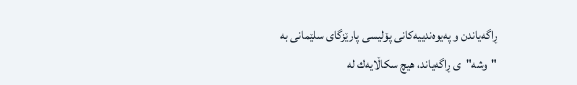ڕاگه‌یاندن و په‌یوه‌ندییه‌كانى پۆلیسى پارێزگاى سلێمانى به‌ "وشه‌"ى ڕاگه‌یاند، هیچ سكاڵایه‌ك له‌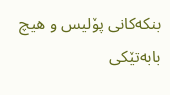بنكه‌كانى پۆلیس و هیچ بابه‌تێكى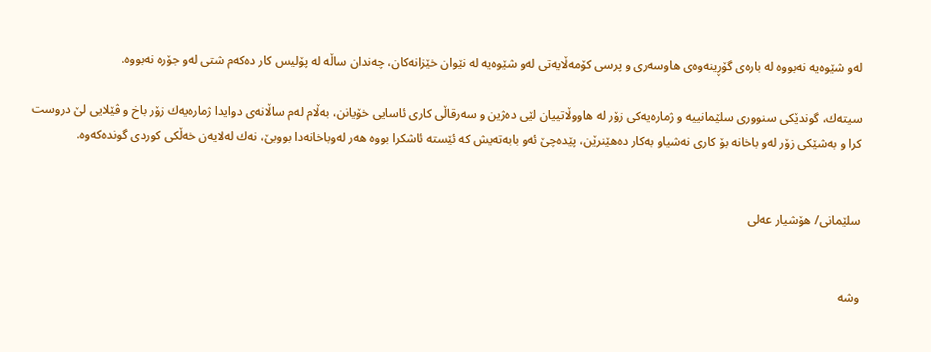له‌و شێوه‌یه‌ نه‌بووه‌ له‌ باره‌ى گۆڕینه‌وه‌ى هاوسه‌رى و پرسى كۆمه‌ڵایه‌تى له‌و شێوه‌یه‌ له‌ نێوان خێزانه‌كان، چه‌ندان ساڵه‌ له‌ پۆلیس كار ده‌كه‌م شتى له‌و جۆره‌ نه‌بووه‌.

سیته‌ك، گوندێكی‌ سنووری‌ سلێمانییه‌ و ژماره‌یه‌كی‌ زۆر له‌ هاووڵاتییان لێی‌ ده‌ژین و سه‌رقاڵی‌ كاری‌ ئاسایی خۆیانن، به‌ڵام له‌م ساڵانه‌ی‌ دوایدا ژماره‌یه‌ك زۆر باخ و ڤێلایی لێ‌ دروست كرا و به‌شێكی‌ زۆر له‌و باخانه‌ بۆ كاری‌ نه‌شیاو به‌كار ده‌هێنرێن، پێده‌چێ‌ ئه‌و بابه‌ته‌یش كه‌ ئێسته‌ ئاشكرا بووه‌ هه‌ر له‌وباخانه‌دا بووبێ‌، نه‌ك له‌لایه‌ن خه‌ڵكی‌ كوردی‌ گونده‌كه‌وه‌.


سلێمانى/ هۆشیار عه‌لى


وشە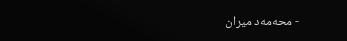- محەمەد میران